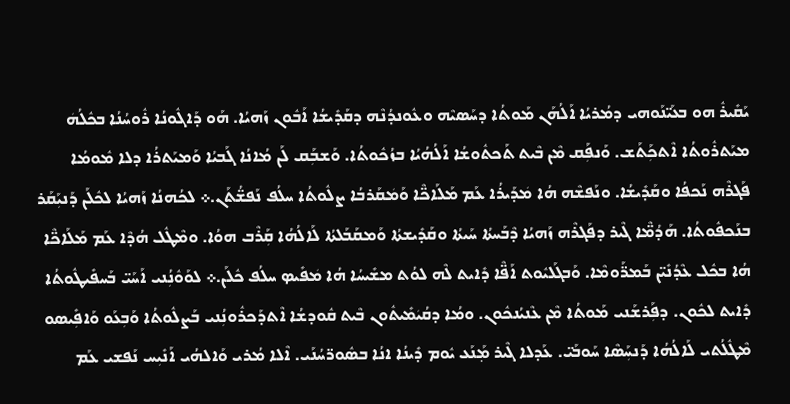ܝܰܩܺܝܪܽ ܗܘ ܒܥܰܝ̈ܢܰܘܗܝ ܕܡܳܪܝܳܐ ܐܰܠܳܗܰܢ ܡܰܘܬܳܐ ܕܚܰܣܝܶܗ ܘܥܽܘܢܕܳܢܶܗ ܕܩܰܕܺܝܫܳܐ ܐܰܒܽܘܢ ܙܰܗܝܳܐ. ܗܰܘ ܕܰܐܓܽܘܢܳܐ ܪܽܘܚܳܢܳܐ ܒܟܽܠܳܗܿ ܡܝܰܬܪܽܘܬܳܐ ܐܶܬܟܼܰܬܰܫ. ܘܰܢܦܼܰܩ ܡܶܢ ܒܶܝܬ ܬܰܟܬܽܘܫܳܐ ܐܰܠܳܗܳܝܳܐ ܒܙܳܟܽܘܬܳܐ. ܘܰܫܒܼܰܩ ܠܰܢ ܡܳܐܢܳܐ ܓܰܒܝܳܐ ܘܰܡܝܰܬܪܳܐ ܕܠܐ ܡܽܘܡܳܐ ܦܰܓܪܶܗ ܢܰܟܦܳܐ ܘܩܰܕܺܝܫܳܐ. ܘܢܰܦܫܶܗ ܗܳܐ ܡܿܕܰܝܪܳܐ ܥܰܡ ܡܰܠܰܐܟ̈ܶܐ ܘܰܡܿܩܰܪܒܳܐ ܨܠܽܘܬܳܐ ܚܠܳܦ ܢܰܦܫ̈ܳܬܰܢ.܀ ܠܟܳܗܢܳܐ ܙܰܗܝܳܐ ܠܟܽܠܰܢ ܕܰܢܝܼܰܩܰܪ ܒܢܰܟܦܽܘܬܳܐ. ܗܰܕܳܡ̈ܶܐ ܓܶܝܪ ܕܦܰܓܪܶܗ ܙܰܗܝܳܐ ܕܶܒܰܚܬܳܐ ܚܰܝܬܳܐ ܘܩܰܕܺܝܫܬܳܐ ܘܰܡܩܰܒܰܠܬܳܐ ܠܰܐܠܳܗܳܐ ܩܼܰܪܶܒ ܗܘܳܐ. ܘܡܶܛܽܠ ܗܳܕܶܐ ܥܰܡ ܡܰܠܰܐܟ̈ܶܐ ܗܳܐ ܒܟܽܠ ܥܶܕܳܢܺܝ̈ܢ ܒܰܡܪ̈ܰܘܡܶܐ. ܘܰܒܓܰܠܝܽܘܬ ܐܰܦ̈ܶܐ ܕܺܐܝܬ ܠܶܗ ܠܘܳܬ ܡܫܺܝܚܳܐ ܗܳܐ ܡܿܦܺܝܤ ܚܠܳܦ ܟܽܠܰܢ.܀ ܠܘܰܘܽܢܼܳܢܝ ܐܰܚܰܝ̈ ܒܰܚܦܺܝܛܽܘܬܳܐ ܕܺܐܝܬ ܠܟܽܘܢ. ܕܦܼܰܪܫܰܢܝ ܡܰܘܬܳܐ ܡܶܢ ܥܶܢܝܳܢܟܽܘܢ. ܘܡܳܐ ܕܩܳܝܿܡܺܝܬܽܘܢ ܒܶܝܬ ܩܽܘܕܫܳܐ ܐܶܬܕܰܟܪܽܘܢܼܳܢܝ ܒܰܨܠܽܘܬܳܐ ܘܰܒܼܥܰܘ ܘܰܐܦܼܺܝܣܘ ܡܶܛܽܠܳܬܝ ܠܰܐܠܳܗܳܐ ܕܰܢܚܼܰܣܶܐ ܚܰܘܒܰܝ̈. ܥܰܕܠܐ ܓܶܝܪ ܡ݂ܰܢܰܥ ܝܽܘܡ ܕܺܝܢܳܐ ܐܢܳܐ ܒܣܽܘܪ̈ܚܳܢܰܝ. ܐܶܠܐ ܡܳܪܝ ܘܰܐܠܗܳܝ ܐܰܢܺܝܼܚ ܢܰܦܫܝ ܥܰܡ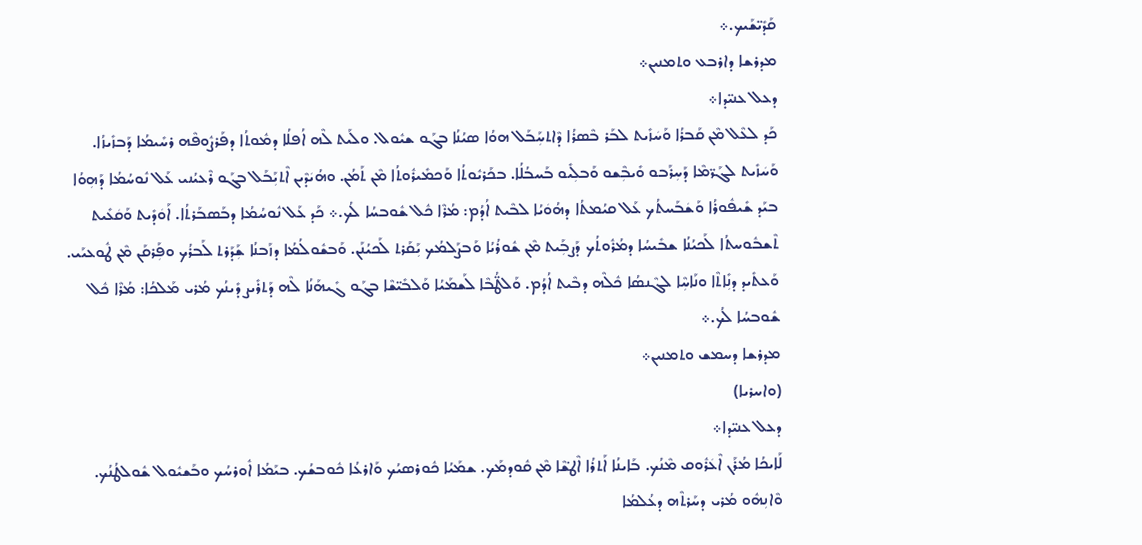ܩܰܕܺܝ̈ܫܰܝܟ.܀
ܡܕܪܫܐ ܕܐܪܒܥ ܘܬܡܢܝܢ܀
ܕܥܠ ܥܢܝ̈ܕܐ܀
ܟܰܕ ܠܥܶܠ ܡܶܢ ܩܰܒܪܳܐ ܘܰܚܿܙܺܝܬ ܠܒܰܪ ܒܶܣܪܳܐ ܕܶܐܬܚܼܰܒܰܠ ܗܘܳܐ ܣܝܳܢܳܐ ܒܓܰܘ ܫܝܽܘܠ. ܘܠܰܝܬ ܠܶܗ ܐܳܦܠܳܐ ܕܡܽܘܬܳܐ ܕܦܰܪܨܽܘܦܶܗ ܪܚܺܝܡܳܐ ܕܰܒܙܺܝܙܳܐ. ܘܰܚܿܙܺܝܬ ܠܓܰܪ̈ܡܶܐ ܕܰܚܼܪܰܒܘ ܘܺܝܒܼܶܫܘ ܘܰܒܠܼܺܝܘ ܒܰܚܒܳܠܳܐ. ܒܟܰܪܝܽܘܬܳܐ ܘܰܟܡܺܝܪܽܘܬܳܐ ܡܶܢ ܬܰܡܳܢ. ܘܗܳܝܿܕܶܝܢ ܐܶܬܝܼܰܒܰܠ ܒܓܰܘ ܪܶܥܝܳܢܝ ܥܰܠ ܢܽܘܚܳܡܳܐ ܕܰܗܼܘܳܐ ܒܝܰܕ ܫܺܝܦܽܘܪܳܐ ܘܰܫܿܒܰܚܬܳܟ ܥܰܠ ܩܝܳܡܬܳܐ ܕܗܳܘܿܝܳܐ ܠܒܶܝܬ ܐܳܕܳܡ: ܡܳܪܶܐ ܟܽܠ ܫܽܘܒܚܳܐ ܠܳܟ.܀ ܟܰܕ ܥܰܠ ܢܽܘܚܳܡܳܐ ܕܒܰܣܒܰܪܬܳܐ. ܐܰܘܿܕܺܝܬ ܘܰܩܿܥܺܝܬ ܬܶܫܒܽܘܚܬܳܐ ܠܰܟܝܳܢܳܐ ܫܒܺܝܚܳܐ ܕܡܳܪܽܘܬܳܟ ܕܰܨܒܼܰܝܬ ܡܶܢ ܫܽܘܪܳܝܳܐ ܘܰܒܨܰܠܡܳܟ ܝܼܰܩܰܪܬ ܠܰܟܝܳܢܰܢ. ܘܰܒܫܽܘܠܳܡܳܐ ܕܙܰܒܢܳܐ ܫܼܰܕܰܪܬ ܠܰܒܪܳܟ ܘܦܼܰܪܩܰܢ ܡܶܢ ܛܽܘܥܝܰܝ. ܘܰܥܬܺܝܕ ܕܢܼܺܐܬܶܐ ܘܢܰܐܚܼܶܐ ܠܓܶܢܣܳܐ ܟܽܠܶܗ ܕܒܶܝܬ ܐܳܕܳܡ. ܘܰܠܛ̈ܳܒܶܐ ܠܰܫܡܰܝܳܐ ܘܰܠܒܺܝ̈ܫܶܐ ܒܓܰܘ ܓܺܝܗܰܢܳܐ ܠܶܗ ܕܰܬܪܺܝܨ ܕܺܝܢܳܟ ܡܳܪܝ ܡܰܠܟܳܐ: ܡܳܪܶܐ ܟܽܠ ܫܽܘܒܚܳܐ ܠܳܟ.܀
ܡܕܪܫܐ ܕܚܡܫ ܘܬܡܢܝܢ܀
(ܘܐܚܪܝܐ)
ܕܥܠ ܥܢܝ̈ܕܐ܀
ܠܰܐܝܟܳܐ ܡܳܪܰܢ ܐܶܥܿܪܽܘܩ ܡܶܢܳܟ. ܒܰܐܝܢܳܐ ܐܰܬܪܳܐ ܐܶܛ݀ܫܶܐ ܡܶܢ ܩܽܘܕܡܰܟ. ܫܡܰܝܳܐ ܟܽܘܪܣܝܳܟ ܘܰܐܪܥܳܐ ܟܽܘܒܫܳܟ. ܒܝܰܡܳܐ ܐܽܘܪܚܳܟ ܘܒܰܫܝܽܘܠ ܫܽܘܠܛܳܢܳܟ. ܘܶܐܢܼܗܽܘ ܡܳܪܝ ܕܚܰܪܬܶܗ ܕܥܳܠܡܳܐ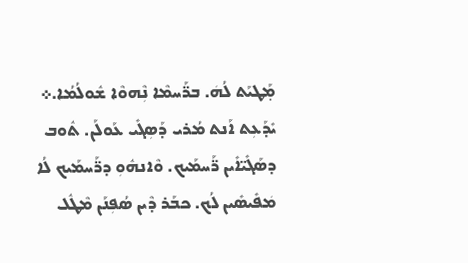ܡ݂ܰܛܝܰܬ ܠܳܗܿ. ܒܪ̈ܰܚܡܶܐ ܢܼܶܗܘܶܐ ܫܽܘܠܳܡܳܐ.܀ ܝܺܕܰܥܼܬ ܐܰܢܬ ܡܳܪܝ ܕܰܣܼܓܺܝ ܥܰܘܠܰܢ. ܬܽܘܒ ܕܣܰܓܺܝ̈ܐܺܝܢ ܪ̈ܰܚܡܰܝܟ. ܘܶܐܢܗܽܘܼ ܕܪ̈ܰܚܡܰܝܟ ܠܳܐ ܡܿܦܺܝܣܺܝܢ ܠܳܟ. ܟܒܰܪ ܕܶܝܢ ܣܳܦܼܢܰܢ ܡܶܛܽܠ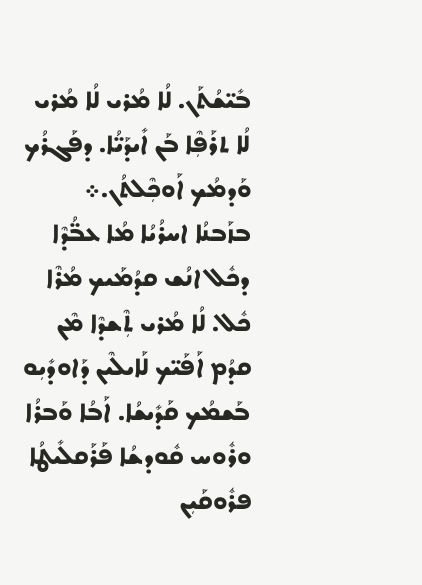ܒܺܝ̈ܫܳܬܰܢ. ܠܳܐ ܡܳܪܝ ܠܳܐ ܡܳܪܝ ܠܳܐ ܬܪܰܦܼܶܐ ܒܰܢ ܐܺܝܕܰܝ̈ܳܐ. ܕܦܰܓܪܳܟ ܘܰܕܡܳܟ ܐܰܘܟܼܶܠܬܳܢ.܀ ܒܙܰܒܢܳܐ ܐܚܪܳܝܳܐ ܡܳܐ ܥܒ̈ܳܕܶܐ ܕܟܽܠ ܐܢܳܫ ܩܕܳܡܰܝܟ ܡܳܪܶܐ ܟܽܠ. ܠܳܐ ܡܳܪܝ ܬܼܶܫܕܶܐ ܡܶܢ ܩܕܳܡ ܐܰܦܰܝ̈ܟ ܠܰܐܝܠܶܝܢ ܕܰܐܘܕܺܝܼܘ ܒܰܫܡܳܟ ܩܰܕܺܝܫܳܐ. ܐܰܒܳܐ ܘܰܒܪܳܐ ܘܪܽܘܚ ܩܽܘܕܫܳܐ ܦܰܪܰܩܠܺܝܛܳܐ ܦܪܽܘܩܰܝܼܢ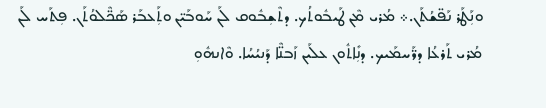ܘܢܼܰܛܰܪ ܢܰܦ̈ܫܳܬܰܢ.܀ ܡܳܪܝ ܡܶܢ ܛܰܝܒܽܘܬܳܟ. ܕܬܶܫܼܒܽܘܩ ܠܰܢ ܚܰܘܒܰܝ̈ܢ ܘܬܼܰܥܒܰܪ ܣܰܟ̈ܶܠܘܳܬܰܢ. ܦܼܬܰܚ ܠܰܢ ܡܳܪܝ ܬܰܪܥܳܐ ܕܪ̈ܰܚܡܰܝܟ. ܕܢܼܺܐܬܽܘܢ ܥܠܰܝܢ ܙܰܒܢ̈ܶܐ ܕܰܢܝܳܚܳܐ. ܘܶܐܢܗܽܘܼ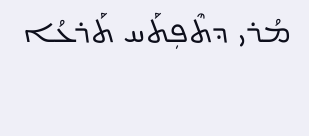ܡܳܪܝ ܕܬܶܦܼܬܰܚ ܬܰܪܥܳܐ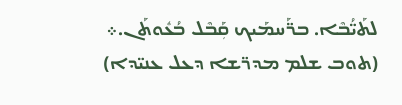ܠܬܰܝ̈ܳܒܶܐ. ܒܪ̈ܰܚܡܰܝܟ ܩܼܰܒܶܠ ܒܳܥܽܘܬܰܢ.܀
(ܬܘܒ ܫܠܡ ܡܕܪ̈ܫܐ ܕܥܠ ܥܢܝ̈ܕܐ)